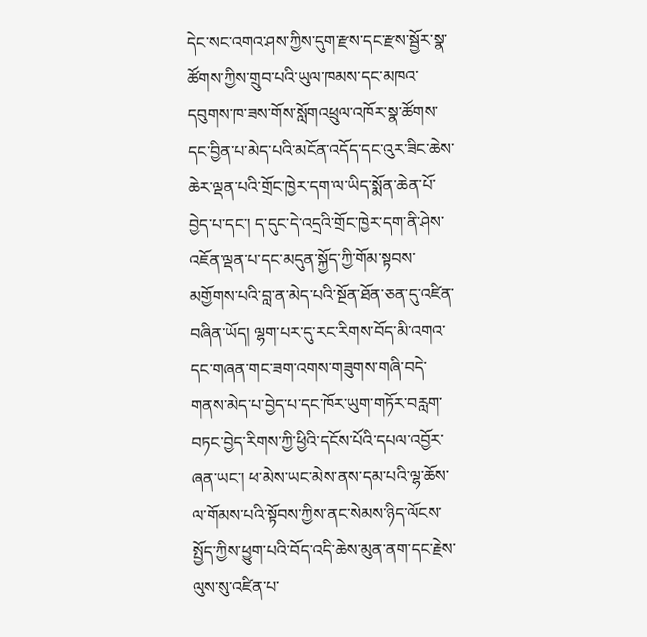དེང་སང་འགའ་ཤས་ཀྱིས་དུག་རྫས་དང་རྫས་སྦྱོར་སྣ་ཚོགས་ཀྱིས་གྲུབ་པའི་ཡུལ་ཁམས་དང་མཁའ་དབུགས་ཁ་ཟས་གོས་སློགའཕྲུལ་འཁོར་སྣ་ཚོགས་དང་བྱིན་པ་མེད་པའི་མངོན་འདོད་དང་འུར་ཟིང་ཆེས་ཆེར་ལྡན་པའི་གྲོང་ཁྱེར་དག་ལ་ཡིད་སྨོན་ཆེན་པོ་བྱེད་པ་དང་། ད་དུང་དེ་འདྲའི་གྲོང་ཁྱེར་དག་ནི་ཤེས་འཇོན་ལྡན་པ་དང་མདུན་སྐྱོད་ཀྱི་གོམ་སྟབས་མགྱོགས་པའི་བླ་ན་མེད་པའི་སྔོན་ཐོན་ཅན་དུ་འཛིན་བཞིན་ཡོད། ལྷག་པར་དུ་རང་རིགས་བོད་མི་འགའ་དང་གཞན་གང་ཟག་འགས་གཟུགས་གཞི་བདེ་གནས་མེད་པ་བྱེད་པ་དང་ཁོར་ཡུག་གཏོར་བརླག་བཏང་བྱེད་རིགས་ཀྱི་ཕྱིའི་དངོས་པོའི་དཔལ་འབྱོར་ཞན་ཡང་། ཕ་མེས་ཡང་མེས་ནས་དམ་པའི་ལྷ་ཆོས་ལ་གོམས་པའི་སྟོབས་ཀྱིས་ནང་སེམས་ཉིད་ལོངས་སྤྱོད་ཀྱིས་ཕྱུག་པའི་བོད་འདི་ཆེས་མུན་ནག་དང་རྗེས་ལུས་སུ་འཛིན་པ་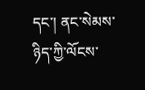དང་། ནང་སེམས་ཉིད་ཀྱི་ལོངས་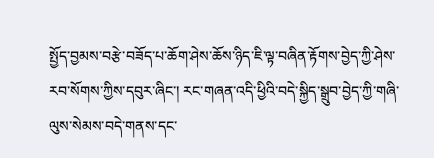སྤྱོད་བྱམས་བརྩེ་བཟོད་པ་ཆོག་ཤེས་ཆོས་ཉིད་ཇི་ལྟ་བཞིན་རྟོགས་བྱེད་ཀྱི་ཤེས་རབ་སོགས་ཀྱིས་དབུར་ཞིང་། རང་གཞན་འདི་ཕྱིའི་བདེ་སྐྱིད་སྒྲུབ་བྱེད་ཀྱི་གཞི་ལུས་སེམས་བདེ་གནས་དང་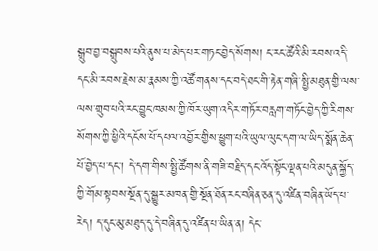སྒྲུབ་བྱ་བསྒྲུབས་པའི་ནུས་པ་མེད་པར་གཏང་བྱེད་སོགས། ང་རང་ཚོའི་མི་རབས་འདི་དང་མི་རབས་རྗེས་མ་རྣམས་ཀྱི་འཚོ་གནས་དང་བདེ་ཐང་གི་རྟེན་གཞི་སྤྱི་མཐུན་གྱི་ལས་ལས་གྲུབ་པའི་རང་བྱུང་ཁམས་ཀྱི་ཁོར་ཡུག་འདིར་གཏོར་བརླག་གཏོང་བྱེད་ཀྱི་རིགས་སོགས་ཀྱི་ཕྱིའི་དངོས་པོ་དཔལ་འབྱོར་གྱིས་ཕྱུག་པའི་ཡུལ་ལུང་དག་ལ་ཡིད་སྨོན་ཆེན་པོ་བྱེད་པ་དང་། དེ་དག་གིས་སྤྱི་ཚོགས་ནི་གཟི་བརྗིད་དང་འོད་སྟོང་ལྡན་པའི་མདུན་སྐྱོད་ཀྱི་གོམ་སྟབས་སྔོན་དུ་སྒྱུར་མཁན་གྱི་སྔོན་ཐོན་རང་བཞིན་ཅན་དུ་འཛིན་བཞིན་ཡོད་པ་རེད། ད་དུང་མུ་མཐུད་དུ་དེ་བཞིན་དུ་འཛིན་པ་ཡིན་ན། དེང་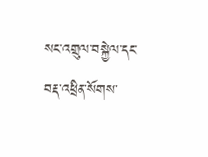སང་འགྲུལ་བསྐྱེལ་དང་བརྡ་འཕྲིན་སོགས་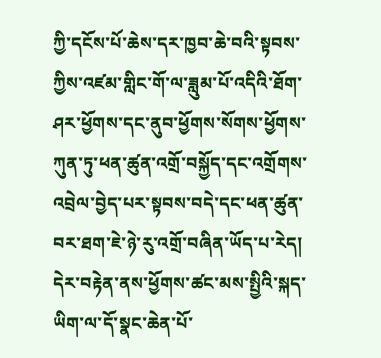ཀྱི་དངོས་པོ་ཆེས་དར་ཁྱབ་ཆེ་བའི་སྟབས་ཀྱིས་འཛམ་གླིང་གོ་ལ་ཟླུམ་པོ་འདིའི་ཐོག་ཤར་ཕྱོགས་དང་ནུབ་ཕྱོགས་སོགས་ཕྱོགས་ཀུན་ཏུ་ཕན་ཚུན་འགྲོ་བསྐྱོད་དང་འགྲོགས་འབྲེལ་བྱེད་པར་སྟབས་བདེ་དང་ཕན་ཚུན་བར་ཐག་ཇེ་ཉེ་རུ་འགྲོ་བཞིན་ཡོད་པ་རེད། དེར་བརྟེན་ནས་ཕྱོགས་ཚང་མས་སྤྱིའི་སྐད་ཡིག་ལ་དོ་སྣང་ཆེན་པོ་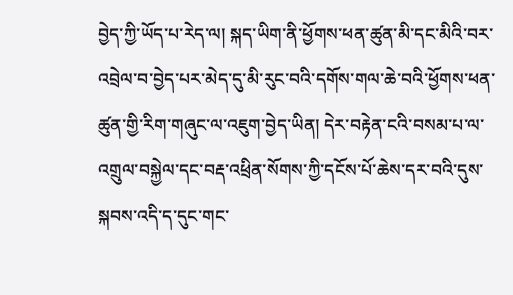བྱེད་ཀྱི་ཡོད་པ་རེད་ལ། སྐད་ཡིག་ནི་ཕྱོགས་ཕན་ཚུན་མི་དང་མིའི་བར་འབྲེལ་བ་བྱེད་པར་མེད་དུ་མི་རུང་བའི་དགོས་གལ་ཆེ་བའི་ཕྱོགས་ཕན་ཚུན་གྱི་རིག་གཞུང་ལ་འཇུག་བྱེད་ཡིན། དེར་བརྟེན་ངའི་བསམ་པ་ལ་འགྲུལ་བསྐྱེལ་དང་བརྡ་འཕྲིན་སོགས་ཀྱི་དངོས་པོ་ཆེས་དར་བའི་དུས་སྐབས་འདི་ད་དུང་གང་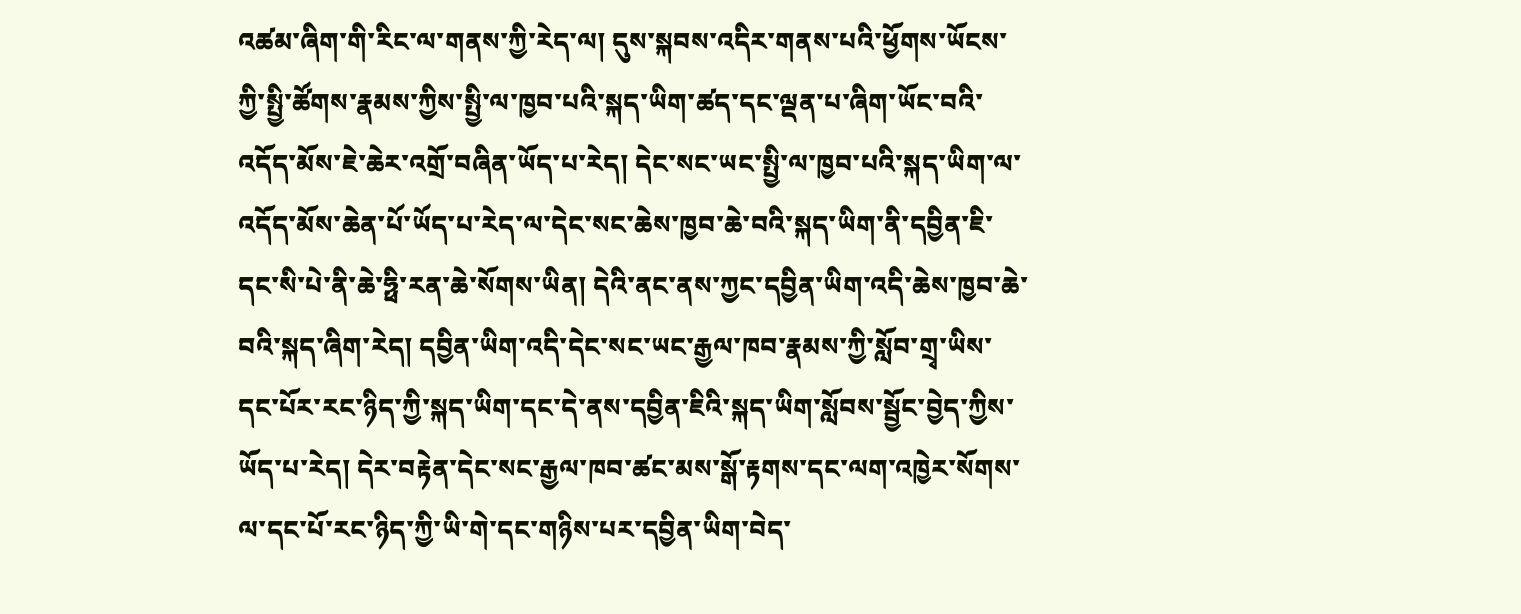འཚམ་ཞིག་གི་རིང་ལ་གནས་ཀྱི་རེད་ལ། དུས་སྐབས་འདིར་གནས་པའི་ཕྱོགས་ཡོངས་ཀྱི་སྤྱི་ཚོགས་རྣམས་ཀྱིས་སྤྱི་ལ་ཁྱབ་པའི་སྐད་ཡིག་ཚད་དང་ལྡན་པ་ཞིག་ཡོང་བའི་འདོད་མོས་ཇེ་ཆེར་འགྲོ་བཞིན་ཡོད་པ་རེད། དེང་སང་ཡང་སྤྱི་ལ་ཁྱབ་པའི་སྐད་ཡིག་ལ་འདོད་མོས་ཆེན་པོ་ཡོད་པ་རེད་ལ་དེང་སང་ཆེས་ཁྱབ་ཆེ་བའི་སྐད་ཡིག་ནི་དབྱིན་ཇི་དང་སི་པེ་ནི་ཆེ་ཧྥི་རན་ཆེ་སོགས་ཡིན། དེའི་ནང་ནས་ཀྱང་དབྱིན་ཡིག་འདི་ཆེས་ཁྱབ་ཆེ་བའི་སྐད་ཞིག་རེད། དབྱིན་ཡིག་འདི་དེང་སང་ཡང་རྒྱལ་ཁབ་རྣམས་ཀྱི་སློབ་གྲྭ་ཡིས་དང་པོར་རང་ཉིད་ཀྱི་སྐད་ཡིག་དང་དེ་ནས་དབྱིན་ཇིའི་སྐད་ཡིག་སློབས་སྦྱོང་བྱེད་ཀྱིས་ཡོད་པ་རེད། དེར་བརྟེན་དེང་སང་རྒྱལ་ཁབ་ཚང་མས་སྒོ་རྟགས་དང་ལག་འཁྱེར་སོགས་ལ་དང་པོ་རང་ཉིད་ཀྱི་ཡི་གེ་དང་གཉིས་པར་དབྱིན་ཡིག་བེད་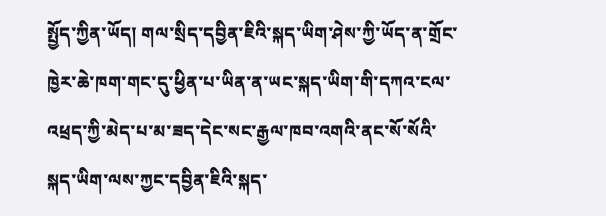སྤྱོད་ཀྱིན་ཡོད། གལ་སྲིད་དབྱིན་ཇིའི་སྐད་ཡིག་ཤེས་ཀྱི་ཡོད་ན་གྲོང་ཁྱེར་ཆེ་ཁག་གང་དུ་ཕྱིན་པ་ཡིན་ན་ཡང་སྐད་ཡིག་གི་དཀའ་ངལ་འཕྲད་ཀྱི་མེད་པ་མ་ཟད་དེང་སང་རྒྱལ་ཁབ་འགའི་ནང་སོ་སོའི་སྐད་ཡིག་ལས་ཀྱང་དབྱིན་ཇིའི་སྐད་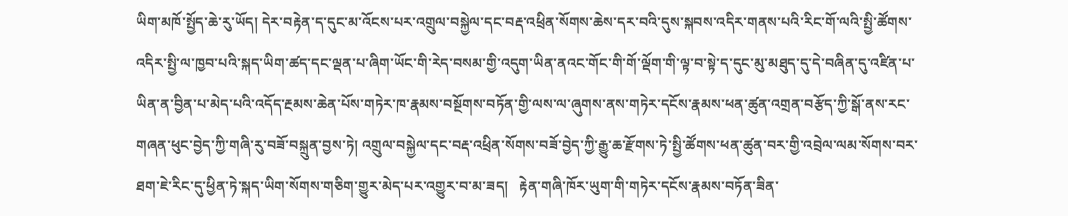ཡིག་མཁོ་སྤྱོད་ཆེ་རུ་ཡོད། དེར་བརྟེན་ད་དུང་མ་འོངས་པར་འགྲུལ་བསྐྱེལ་དང་བརྡ་འཕྲིན་སོགས་ཆེས་དར་བའི་དུས་སྐབས་འདིར་གནས་པའི་རིང་གོ་ལའི་སྤྱི་ཚོགས་འདིར་སྤྱི་ལ་ཁྱབ་པའི་སྐད་ཡིག་ཚད་དང་ལྡན་པ་ཞིག་ཡོང་གི་རེད་བསམ་གྱི་འདུག་ཡིན་ནའང་གོང་གི་གོ་ལྡོག་གི་ལྟ་བ་སྟེ་ད་དུང་མུ་མཐུད་དུ་དེ་བཞིན་དུ་འཛིན་པ་ཡིན་ན་བྱིན་པ་མེད་པའི་འདོད་རྔམས་ཆེན་པོས་གཏེར་ཁ་རྣམས་བསྔོགས་བཏོན་གྱི་ལས་ལ་ཞུགས་ནས་གཏེར་དངོས་རྣམས་ཕན་ཚུན་འགྲན་བརྩོད་ཀྱི་སྒོ་ནས་རང་གཞན་ཕུང་བྱེད་ཀྱི་གཞི་རུ་བཟོ་བསྐྲུན་བྱས་ཏེ། འགྲུལ་བསྐྱེལ་དང་བརྡ་འཕྲིན་སོགས་བཟོ་བྱེད་ཀྱི་རྒྱུ་ཆ་རྫོགས་ཏེ་སྤྱི་ཚོགས་ཕན་ཚུན་བར་གྱི་འབྲེལ་ལམ་སོགས་བར་ཐག་ཇེ་རིང་དུ་ཕྱིན་ཏེ་སྐད་ཡིག་སོགས་གཅིག་གྱུར་མེད་པར་འགྱུར་བ་མ་ཟད།   རྟེན་གཞི་ཁོར་ཡུག་གི་གཏེར་དངོས་རྣམས་བཏོན་ཟིན་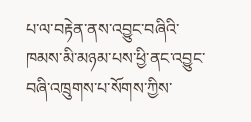པ་ལ་བརྟེན་ནས་འབྱུང་བཞིའི་ཁམས་མི་མཉམ་པས་ཕྱི་ནང་འབྱུང་བཞི་འཁྲུགས་པ་སོགས་ཀྱིས་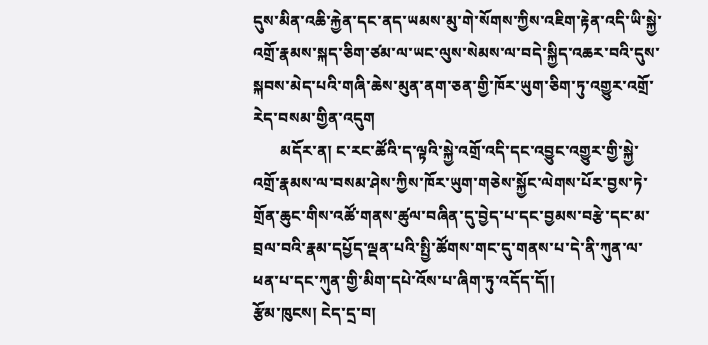དུས་མིན་འཆི་རྐྱེན་དང་ནད་ཡམས་མུ་གེ་སོགས་ཀྱིས་འཇིག་རྟེན་འདི་ཡི་སྐྱེ་འགྲོ་རྣམས་སྐད་ཅིག་ཙམ་ལ་ཡང་ལུས་སེམས་ལ་བདེ་སྐྱིད་འཆར་བའི་དུས་སྐབས་མེད་པའི་གཞི་ཆེས་མུན་ནག་ཅན་གྱི་ཁོར་ཡུག་ཅིག་ཏུ་འགྱུར་འགྲོ་རེད་བསམ་གྱིན་འདུག
       མདོར་ན། ང་རང་ཚོའི་ད་ལྟའི་སྐྱེ་འགྲོ་འདི་དང་འབྱུང་འགྱུར་གྱི་སྐྱེ་འགྲོ་རྣམས་ལ་བསམ་ཤེས་ཀྱིས་ཁོར་ཡུག་གཅེས་སྐྱོང་ལེགས་པོར་བྱས་ཏེ་གྲོན་ཆུང་གིས་འཚོ་གནས་ཚུལ་བཞིན་དུ་བྱེད་པ་དང་བྱམས་བརྩེ་དང་མ་བྲལ་བའི་རྣམ་དཔྱོད་ལྡན་པའི་སྤྱི་ཚོགས་གང་དུ་གནས་པ་དེ་ནི་ཀུན་ལ་ཕན་པ་དང་ཀུན་གྱི་མིག་དཔེ་འོས་པ་ཞིག་ཏུ་འདོད་དོ།།
རྩོམ་ཁུངས། ངེད་དྲ་བ།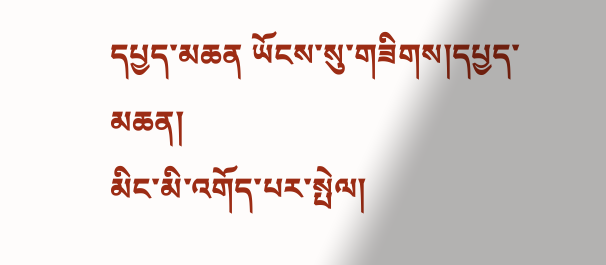དཔྱད་མཆན ཡོངས་སུ་གཟིགས།དཔྱད་མཆན།
མིང་མི་འགོད་པར་སྤེལ།